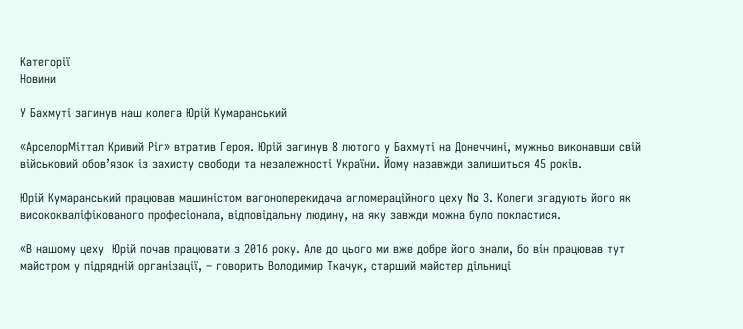Категорії
Новини

У Бахмуті загинув наш колега Юрій Кумаранський

«АрселорМіттал Кривий Ріг» втратив Героя. Юрій загинув 8 лютого у Бахмуті на Донеччині, мужньо виконавши свій військовий обов’язок із захисту свободи та незалежності України. Йому назавжди залишиться 45 років.

Юрій Кумаранський працював машиністом вагоноперекидача агломераційного цеху № 3. Колеги згадують його як висококваліфікованого професіонала, відповідальну людину, на яку завжди можна було покластися.

«В нашому цеху  Юрій почав працювати з 2016 року. Але до цього ми вже добре його знали, бо він працював тут майстром у підрядній організації, – говорить Володимир Ткачук, старший майстер дільниці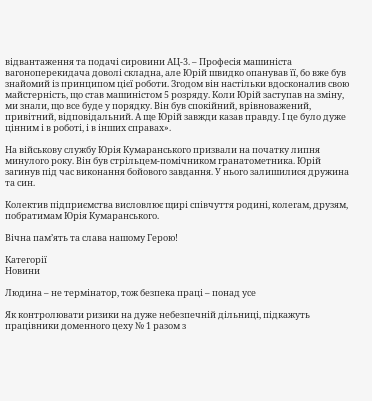відвантаження та подачі сировини АЦ-3. – Професія машиніста вагоноперекидача доволі складна, але Юрій швидко опанував її, бо вже був знайомий із принципом цієї роботи. Згодом він настільки вдосконалив свою майстерність, що став машиністом 5 розряду. Коли Юрій заступав на зміну, ми знали, що все буде у порядку. Він був спокійний, врівноважений, привітний, відповідальний. А ще Юрій завжди казав правду. І це було дуже цінним і в роботі, і в інших справах».

На військову службу Юрія Кумаранського призвали на початку липня минулого року. Він був стрільцем-помічником гранатометника. Юрій загинув під час виконання бойового завдання. У нього залишилися дружина та син.

Колектив підприємства висловлює щирі співчуття родині, колегам, друзям, побратимам Юрія Кумаранського.

Вічна пам’ять та слава нашому Герою!

Категорії
Новини

Людина – не термінатор, тож безпека праці – понад усе

Як контролювати ризики на дуже небезпечній дільниці, підкажуть працівники доменного цеху № 1 разом з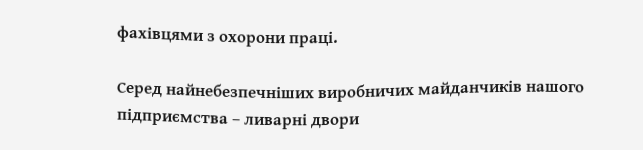фахівцями з охорони праці.

Серед найнебезпечніших виробничих майданчиків нашого підприємства – ливарні двори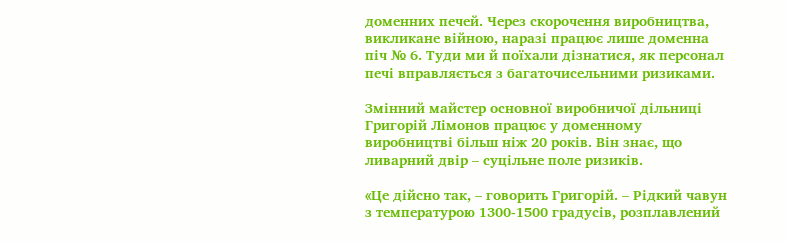доменних печей. Через скорочення виробництва, викликане війною, наразі працює лише доменна піч № 6. Туди ми й поїхали дізнатися, як персонал печі вправляється з багаточисельними ризиками.

Змінний майстер основної виробничої дільниці Григорій Лімонов працює у доменному виробництві більш ніж 20 років. Він знає, що ливарний двір – суцільне поле ризиків.

«Це дійсно так, – говорить Григорій. – Рідкий чавун з температурою 1300-1500 градусів, розплавлений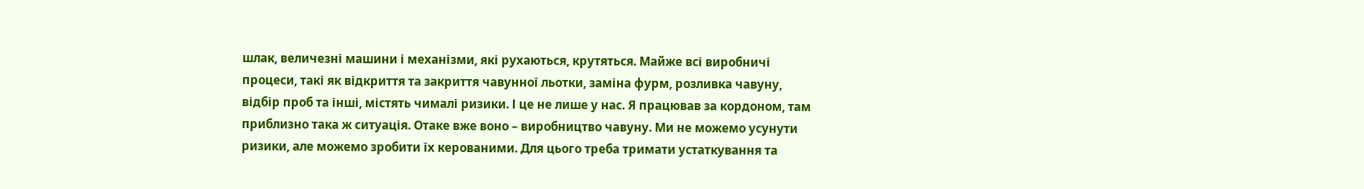шлак, величезні машини і механізми, які рухаються, крутяться. Майже всі виробничі процеси, такі як відкриття та закриття чавунної льотки, заміна фурм, розливка чавуну, відбір проб та інші, містять чималі ризики. І це не лише у нас. Я працював за кордоном, там приблизно така ж ситуація. Отаке вже воно – виробництво чавуну. Ми не можемо усунути ризики, але можемо зробити їх керованими. Для цього треба тримати устаткування та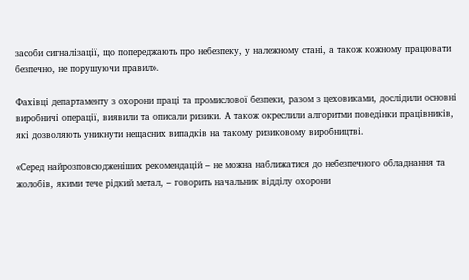засоби сигналізації, що попереджають про небезпеку, у належному стані, а також кожному працювати безпечно, не порушуючи правил».

Фахівці департаменту з охорони праці та промислової безпеки, разом з цеховиками, дослідили основні виробничі операції, виявили та описали ризики. А також окреслили алгоритми поведінки працівників, які дозволяють уникнути нещасних випадків на такому ризиковому виробництві.

«Серед найрозповсюдженіших рекомендацій – не можна наближатися до небезпечного обладнання та жолобів, якими тече рідкий метал, – говорить начальник відділу охорони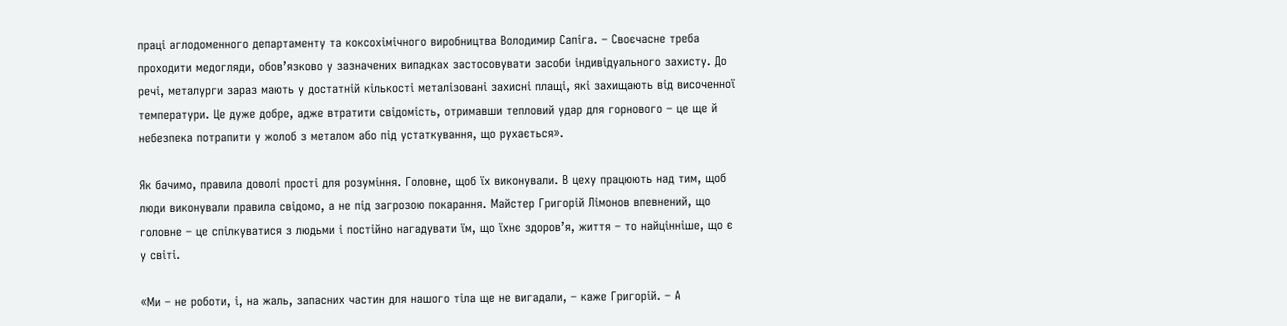праці аглодоменного департаменту та коксохімічного виробництва Володимир Сапіга. – Своєчасне треба проходити медогляди, обов’язково у зазначених випадках застосовувати засоби індивідуального захисту. До речі, металурги зараз мають у достатній кількості металізовані захисні плащі, які захищають від височенної температури. Це дуже добре, адже втратити свідомість, отримавши тепловий удар для горнового – це ще й небезпека потрапити у жолоб з металом або під устаткування, що рухається».

Як бачимо, правила доволі прості для розуміння. Головне, щоб їх виконували. В цеху працюють над тим, щоб люди виконували правила свідомо, а не під загрозою покарання. Майстер Григорій Лімонов впевнений, що головне – це спілкуватися з людьми і постійно нагадувати їм, що їхнє здоров’я, життя – то найцінніше, що є у світі.

«Ми – не роботи, і, на жаль, запасних частин для нашого тіла ще не вигадали, – каже Григорій. – А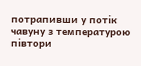потрапивши у потік чавуну з температурою півтори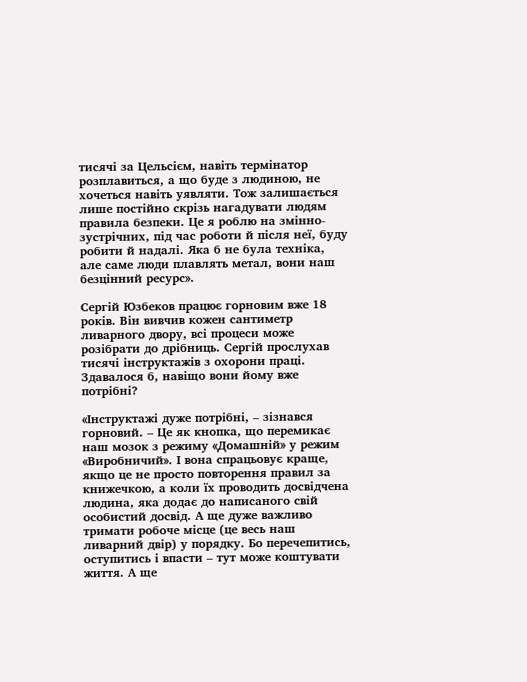тисячі за Цельсієм, навіть термінатор розплавиться, а що буде з людиною, не хочеться навіть уявляти. Тож залишається лише постійно скрізь нагадувати людям правила безпеки. Це я роблю на змінно-зустрічних, під час роботи й після неї, буду робити й надалі. Яка б не була техніка, але саме люди плавлять метал, вони наш безцінний ресурс».

Сергій Юзбеков працює горновим вже 18 років. Він вивчив кожен сантиметр ливарного двору, всі процеси може розібрати до дрібниць. Сергій прослухав тисячі інструктажів з охорони праці. Здавалося б, навіщо вони йому вже потрібні?

«Інструктажі дуже потрібні, – зізнався горновий. – Це як кнопка, що перемикає наш мозок з режиму «Домашній» у режим «Виробничий». І вона спрацьовує краще, якщо це не просто повторення правил за книжечкою, а коли їх проводить досвідчена людина, яка додає до написаного свій особистий досвід. А ще дуже важливо тримати робоче місце (це весь наш ливарний двір) у порядку. Бо перечепитись, оступитись і впасти – тут може коштувати життя. А ще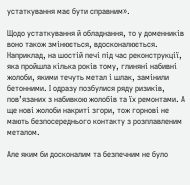устаткування має бути справним».

Щодо устаткування й обладнання, то у доменників воно також змінюється, вдосконалюється. Наприклад, на шостій печі під час реконструкції, яка пройшла кілька років тому, глиняні набивні жолоби, якими течуть метал і шлак, замінили бетонними. І одразу позбулися ряду ризиків, пов’язаних з набивкою жолобів та їх ремонтами. А ще нові жолоби накриті згори, тож горнові не мають безпосереднього контакту з розплавленим металом.

Але яким би досконалим та безпечним не було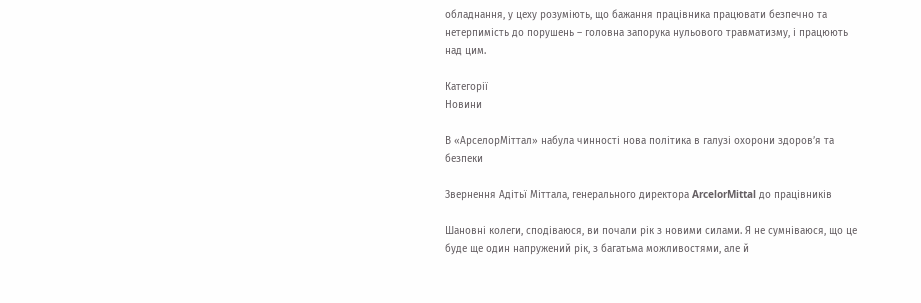обладнання, у цеху розуміють, що бажання працівника працювати безпечно та нетерпимість до порушень – головна запорука нульового травматизму, і працюють над цим.

Категорії
Новини

В «АрселорМіттал» набула чинності нова політика в галузі охорони здоров’я та безпеки

Звернення Адітьї Міттала, генерального директора ArcelorMittal до працівників

Шановні колеги, cподіваюся, ви почали рік з новими силами. Я не сумніваюся, що це буде ще один напружений рік, з багатьма можливостями, але й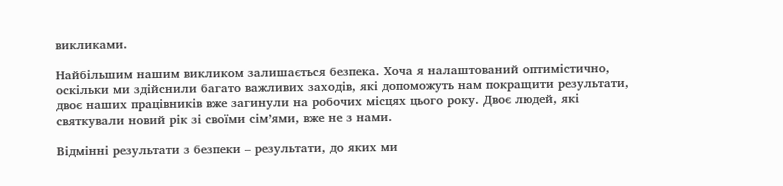викликами.

Найбільшим нашим викликом залишається безпека. Хоча я налаштований оптимістично, оскільки ми здійснили багато важливих заходів, які допоможуть нам покращити результати, двоє наших працівників вже загинули на робочих місцях цього року. Двоє людей, які святкували новий рік зі своїми сім’ями, вже не з нами.

Відмінні результати з безпеки – результати, до яких ми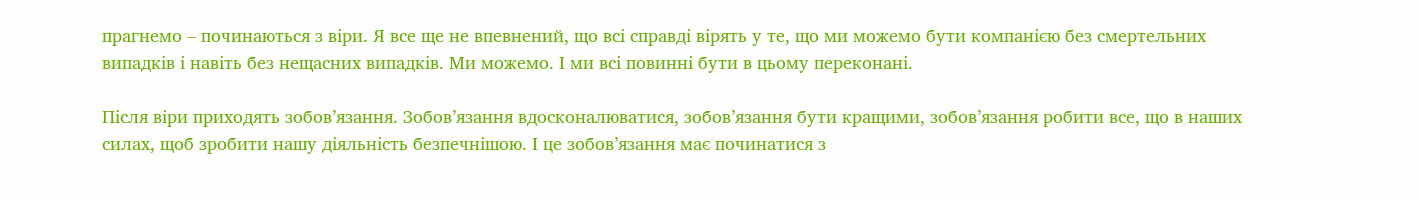прагнемо – починаються з віри. Я все ще не впевнений, що всі справді вірять у те, що ми можемо бути компанією без смертельних випадків і навіть без нещасних випадків. Ми можемо. І ми всі повинні бути в цьому переконані.

Після віри приходять зобов’язання. Зобов’язання вдосконалюватися, зобов’язання бути кращими, зобов’язання робити все, що в наших силах, щоб зробити нашу діяльність безпечнішою. І це зобов’язання має починатися з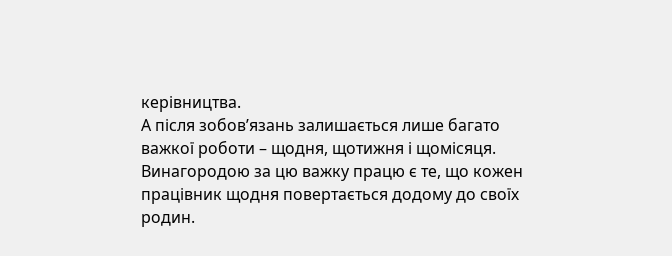керівництва.
А після зобов’язань залишається лише багато важкої роботи – щодня, щотижня і щомісяця. Винагородою за цю важку працю є те, що кожен працівник щодня повертається додому до своїх родин.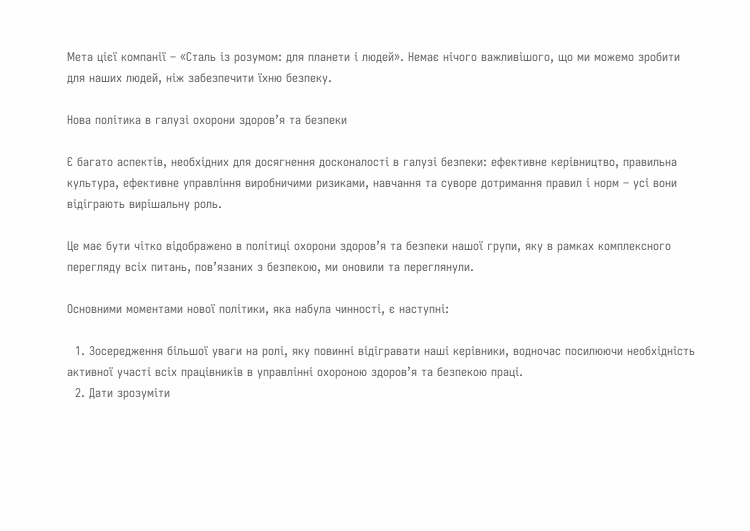Мета цієї компанії – «Сталь із розумом: для планети і людей». Немає нічого важливішого, що ми можемо зробити для наших людей, ніж забезпечити їхню безпеку.

Нова політика в галузі охорони здоров’я та безпеки

Є багато аспектів, необхідних для досягнення досконалості в галузі безпеки: ефективне керівництво, правильна культура, ефективне управління виробничими ризиками, навчання та суворе дотримання правил і норм – усі вони відіграють вирішальну роль.

Це має бути чітко відображено в політиці охорони здоров’я та безпеки нашої групи, яку в рамках комплексного перегляду всіх питань, пов’язаних з безпекою, ми оновили та переглянули.

Основними моментами нової політики, яка набула чинності, є наступні:

  1. Зосередження більшої уваги на ролі, яку повинні відігравати наші керівники, водночас посилюючи необхідність активної участі всіх працівників в управлінні охороною здоров’я та безпекою праці.
  2. Дати зрозуміти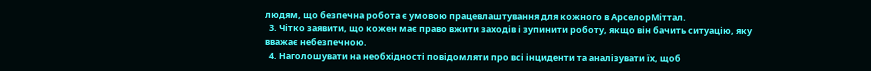людям, що безпечна робота є умовою працевлаштування для кожного в АрселорМіттал.
  3. Чітко заявити, що кожен має право вжити заходів і зупинити роботу, якщо він бачить ситуацію, яку вважає небезпечною.
  4. Наголошувати на необхідності повідомляти про всі інциденти та аналізувати їх, щоб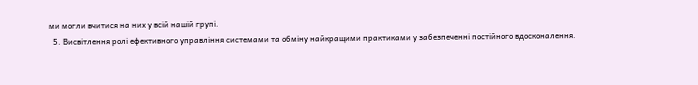ми могли вчитися на них у всій нашій групі.
  5. Висвітлення ролі ефективного управління системами та обміну найкращими практиками у забезпеченні постійного вдосконалення.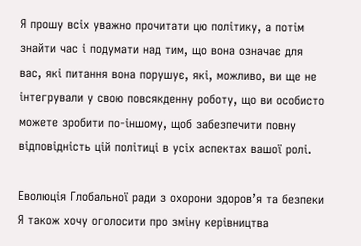Я прошу всіх уважно прочитати цю політику, а потім знайти час і подумати над тим, що вона означає для вас, які питання вона порушує, які, можливо, ви ще не інтегрували у свою повсякденну роботу, що ви особисто можете зробити по-іншому, щоб забезпечити повну відповідність цій політиці в усіх аспектах вашої ролі.

Еволюція Глобальної ради з охорони здоров’я та безпеки
Я також хочу оголосити про зміну керівництва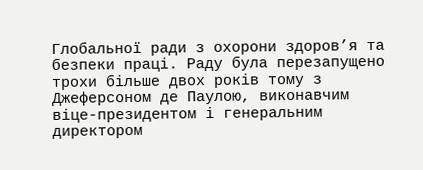Глобальної ради з охорони здоров’я та безпеки праці. Раду була перезапущено трохи більше двох років тому з Джеферсоном де Паулою, виконавчим віце-президентом і генеральним директором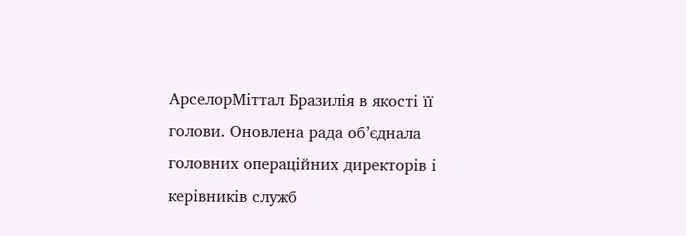АрселорМіттал Бразилія в якості її голови. Оновлена рада об’єднала головних операційних директорів і керівників служб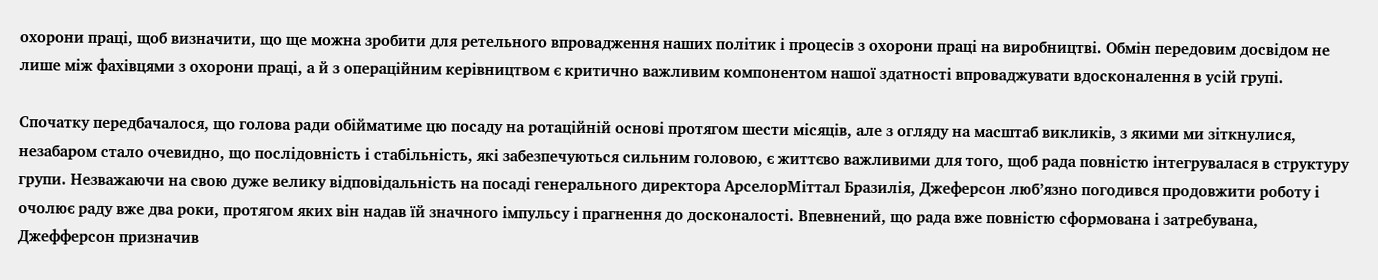охорони праці, щоб визначити, що ще можна зробити для ретельного впровадження наших політик і процесів з охорони праці на виробництві. Обмін передовим досвідом не лише між фахівцями з охорони праці, а й з операційним керівництвом є критично важливим компонентом нашої здатності впроваджувати вдосконалення в усій групі.

Спочатку передбачалося, що голова ради обійматиме цю посаду на ротаційній основі протягом шести місяців, але з огляду на масштаб викликів, з якими ми зіткнулися, незабаром стало очевидно, що послідовність і стабільність, які забезпечуються сильним головою, є життєво важливими для того, щоб рада повністю інтегрувалася в структуру групи. Незважаючи на свою дуже велику відповідальність на посаді генерального директора АрселорМіттал Бразилія, Джеферсон люб’язно погодився продовжити роботу і очолює раду вже два роки, протягом яких він надав їй значного імпульсу і прагнення до досконалості. Впевнений, що рада вже повністю сформована і затребувана, Джефферсон призначив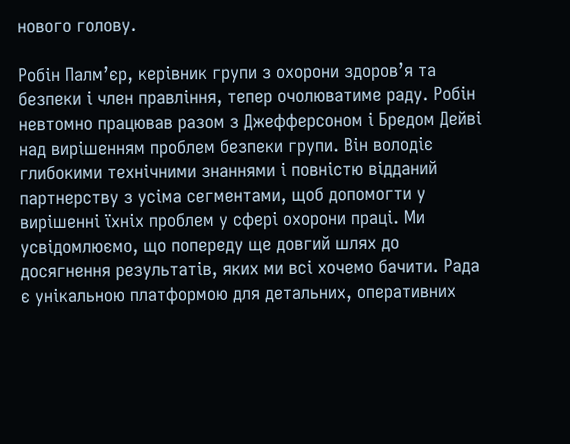нового голову.

Робін Палм’єр, керівник групи з охорони здоров’я та безпеки і член правління, тепер очолюватиме раду. Робін невтомно працював разом з Джефферсоном і Бредом Дейві над вирішенням проблем безпеки групи. Він володіє глибокими технічними знаннями і повністю відданий партнерству з усіма сегментами, щоб допомогти у вирішенні їхніх проблем у сфері охорони праці. Ми усвідомлюємо, що попереду ще довгий шлях до досягнення результатів, яких ми всі хочемо бачити. Рада є унікальною платформою для детальних, оперативних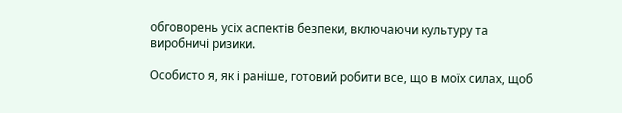обговорень усіх аспектів безпеки, включаючи культуру та виробничі ризики.

Особисто я, як і раніше, готовий робити все, що в моїх силах, щоб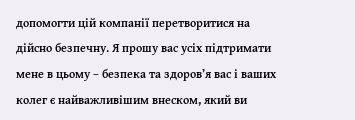допомогти цій компанії перетворитися на дійсно безпечну. Я прошу вас усіх підтримати мене в цьому – безпека та здоров’я вас і ваших колег є найважливішим внеском, який ви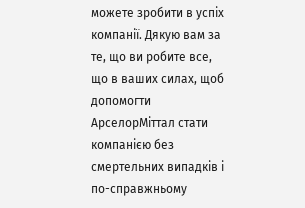можете зробити в успіх компанії. Дякую вам за те, що ви робите все, що в ваших силах, щоб допомогти АрселорМіттал стати компанією без смертельних випадків і по-справжньому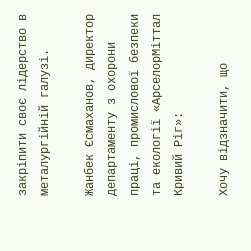закріпити своє лідерство в металургійній галузі.

Жанбек Єсмаханов, директор департаменту з охорони праці, промислової безпеки та екології «АрселорМіттал Кривий Ріг»:

Хочу відзначити, що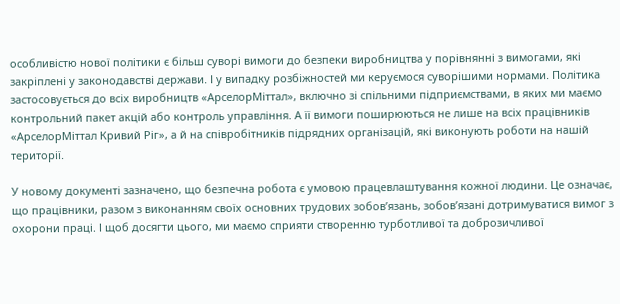особливістю нової політики є більш суворі вимоги до безпеки виробництва у порівнянні з вимогами, які закріплені у законодавстві держави. І у випадку розбіжностей ми керуємося суворішими нормами. Політика застосовується до всіх виробництв «АрселорМіттал», включно зі спільними підприємствами, в яких ми маємо контрольний пакет акцій або контроль управління. А її вимоги поширюються не лише на всіх працівників «АрселорМіттал Кривий Ріг», а й на співробітників підрядних організацій, які виконують роботи на нашій території.

У новому документі зазначено, що безпечна робота є умовою працевлаштування кожної людини. Це означає, що працівники, разом з виконанням своїх основних трудових зобов’язань, зобов’язані дотримуватися вимог з охорони праці. І щоб досягти цього, ми маємо сприяти створенню турботливої та доброзичливої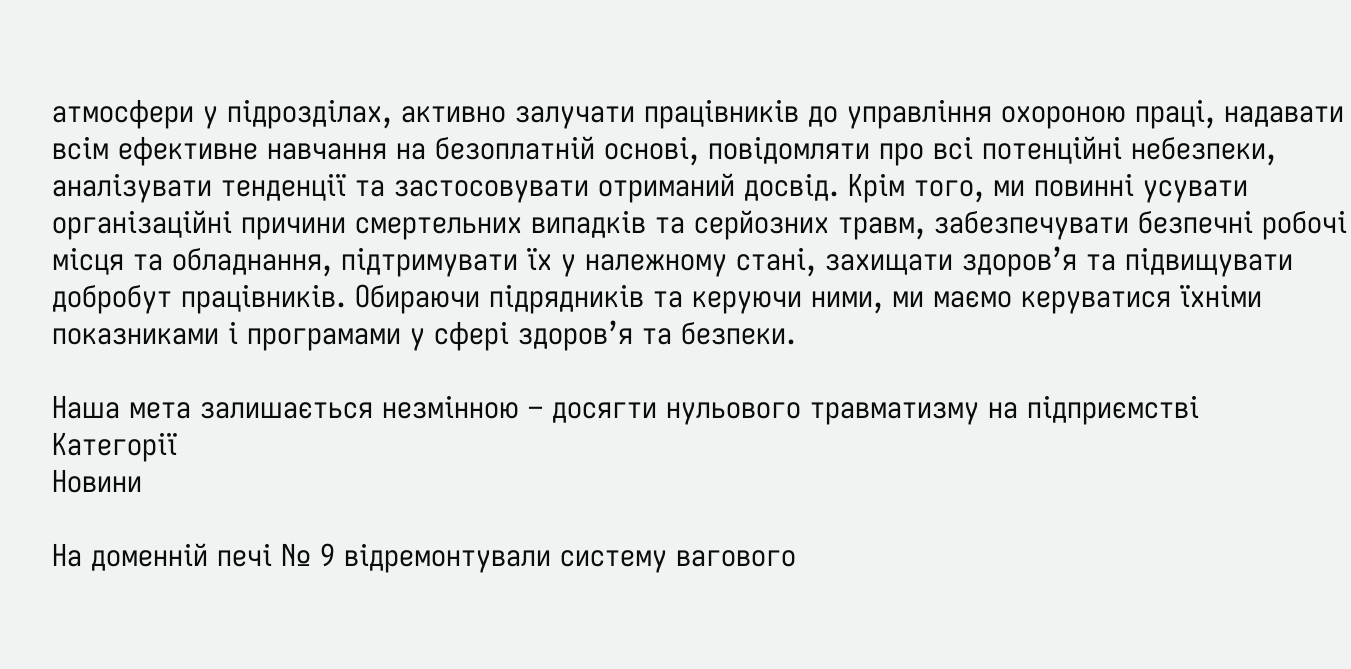атмосфери у підрозділах, активно залучати працівників до управління охороною праці, надавати всім ефективне навчання на безоплатній основі, повідомляти про всі потенційні небезпеки, аналізувати тенденції та застосовувати отриманий досвід. Крім того, ми повинні усувати організаційні причини смертельних випадків та серйозних травм, забезпечувати безпечні робочі місця та обладнання, підтримувати їх у належному стані, захищати здоров’я та підвищувати добробут працівників. Обираючи підрядників та керуючи ними, ми маємо керуватися їхніми показниками і програмами у сфері здоров’я та безпеки.

Наша мета залишається незмінною – досягти нульового травматизму на підприємстві
Категорії
Новини

На доменній печі № 9 відремонтували систему вагового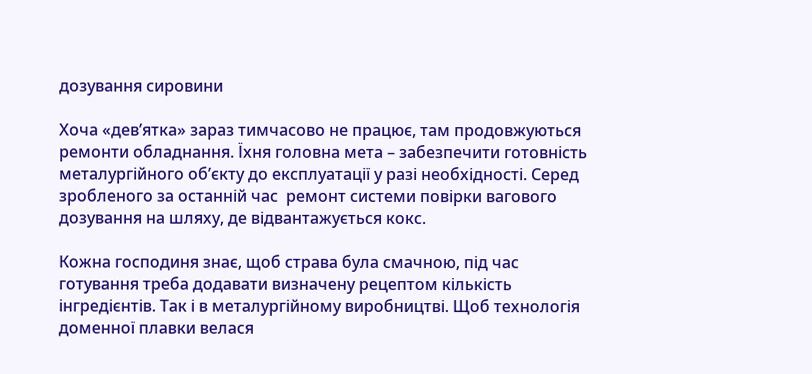дозування сировини

Хоча «дев’ятка» зараз тимчасово не працює, там продовжуються ремонти обладнання. Їхня головна мета – забезпечити готовність металургійного об’єкту до експлуатації у разі необхідності. Серед зробленого за останній час  ремонт системи повірки вагового дозування на шляху, де відвантажується кокс.

Кожна господиня знає, щоб страва була смачною, під час готування треба додавати визначену рецептом кількість інгредієнтів. Так і в металургійному виробництві. Щоб технологія доменної плавки велася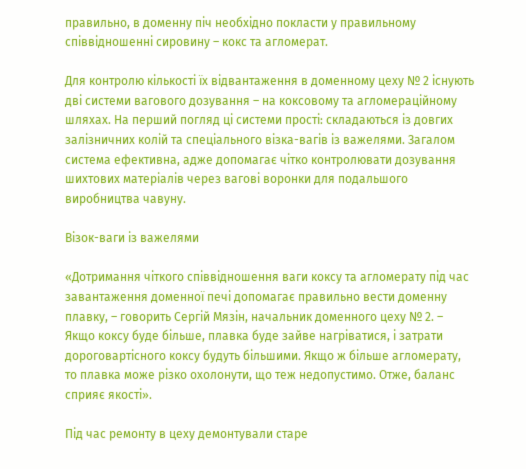правильно, в доменну піч необхідно покласти у правильному співвідношенні сировину – кокс та агломерат.

Для контролю кількості їх відвантаження в доменному цеху № 2 існують дві системи вагового дозування – на коксовому та агломераційному шляхах. На перший погляд ці системи прості: складаються із довгих залізничних колій та спеціального візка-вагів із важелями. Загалом система ефективна, адже допомагає чітко контролювати дозування шихтових матеріалів через вагові воронки для подальшого виробництва чавуну.

Візок-ваги із важелями

«Дотримання чіткого співвідношення ваги коксу та агломерату під час завантаження доменної печі допомагає правильно вести доменну плавку, – говорить Сергій Мязін, начальник доменного цеху № 2. – Якщо коксу буде більше, плавка буде зайве нагріватися, і затрати дороговартісного коксу будуть більшими. Якщо ж більше агломерату, то плавка може різко охолонути, що теж недопустимо. Отже, баланс сприяє якості».

Під час ремонту в цеху демонтували старе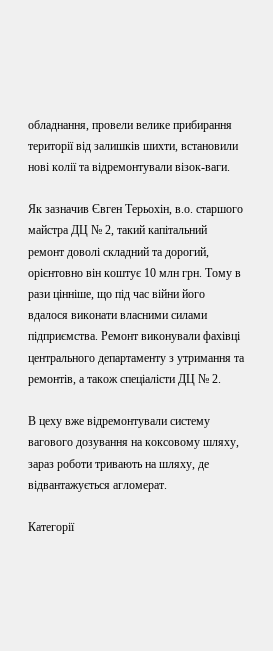обладнання, провели велике прибирання території від залишків шихти, встановили нові колії та відремонтували візок-ваги.

Як зазначив Євген Терьохін, в.о. старшого майстра ДЦ № 2, такий капітальний ремонт доволі складний та дорогий, орієнтовно він коштує 10 млн грн. Тому в рази цінніше, що під час війни його вдалося виконати власними силами підприємства. Ремонт виконували фахівці центрального департаменту з утримання та ремонтів, а також спеціалісти ДЦ № 2.

В цеху вже відремонтували систему вагового дозування на коксовому шляху, зараз роботи тривають на шляху, де відвантажується агломерат.

Категорії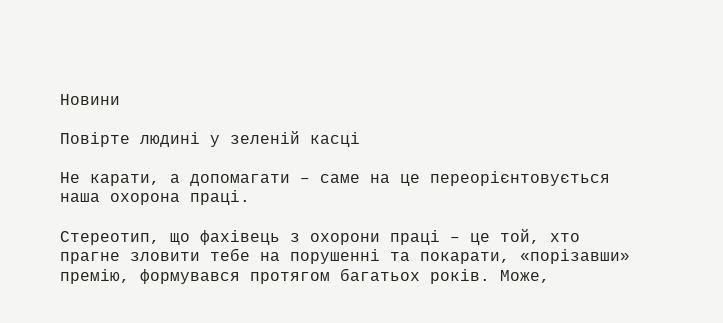Новини

Повірте людині у зеленій касці

Не карати, а допомагати – саме на це переорієнтовується наша охорона праці.

Стереотип, що фахівець з охорони праці – це той, хто прагне зловити тебе на порушенні та покарати, «порізавши» премію, формувався протягом багатьох років. Може,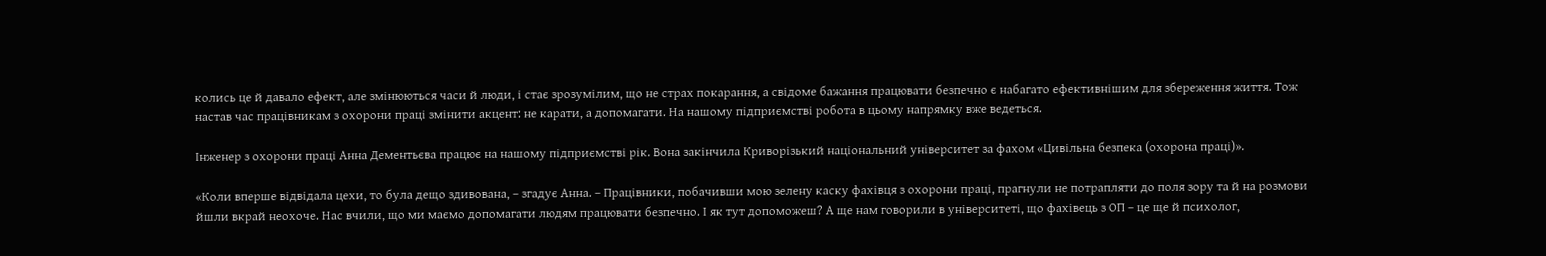колись це й давало ефект, але змінюються часи й люди, і стає зрозумілим, що не страх покарання, а свідоме бажання працювати безпечно є набагато ефективнішим для збереження життя. Тож настав час працівникам з охорони праці змінити акцент: не карати, а допомагати. На нашому підприємстві робота в цьому напрямку вже ведеться.

Інженер з охорони праці Анна Дементьєва працює на нашому підприємстві рік. Вона закінчила Криворізький національний університет за фахом «Цивільна безпека (охорона праці)».

«Коли вперше відвідала цехи, то була дещо здивована, – згадує Анна. – Працівники, побачивши мою зелену каску фахівця з охорони праці, прагнули не потрапляти до поля зору та й на розмови йшли вкрай неохоче. Нас вчили, що ми маємо допомагати людям працювати безпечно. І як тут допоможеш? А ще нам говорили в університеті, що фахівець з ОП – це ще й психолог,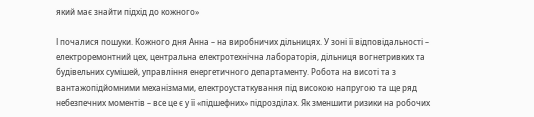який має знайти підхід до кожного»

І почалися пошуки. Кожного дня Анна – на виробничих дільницях. У зоні її відповідальності – електроремонтний цех, центральна електротехнічна лабораторія, дільниця вогнетривких та будівельних сумішей, управління енергетичного департаменту. Робота на висоті та з вантажопідйомними механізмами, електроустаткування під високою напругою та ще ряд небезпечних моментів – все це є у її «підшефних» підрозділах. Як зменшити ризики на робочих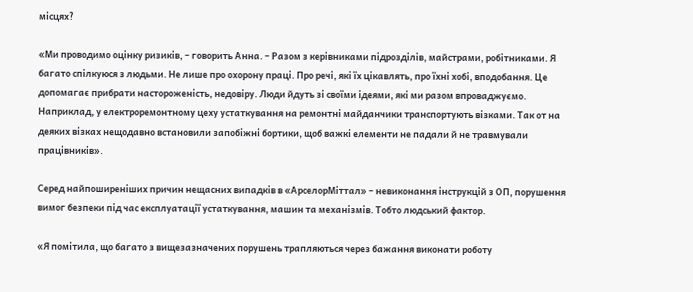місцях?

«Ми проводимо оцінку ризиків, – говорить Анна. – Разом з керівниками підрозділів, майстрами, робітниками. Я багато спілкуюся з людьми. Не лише про охорону праці. Про речі, які їх цікавлять, про їхні хобі, вподобання. Це допомагає прибрати настороженість, недовіру. Люди йдуть зі своїми ідеями, які ми разом впроваджуємо. Наприклад, у електроремонтному цеху устаткування на ремонтні майданчики транспортують візками. Так от на деяких візках нещодавно встановили запобіжні бортики, щоб важкі елементи не падали й не травмували працівників».

Серед найпоширеніших причин нещасних випадків в «АрселорМіттал» – невиконання інструкцій з ОП, порушення вимог безпеки під час експлуатації устаткування, машин та механізмів. Тобто людський фактор.

«Я помітила, що багато з вищезазначених порушень трапляються через бажання виконати роботу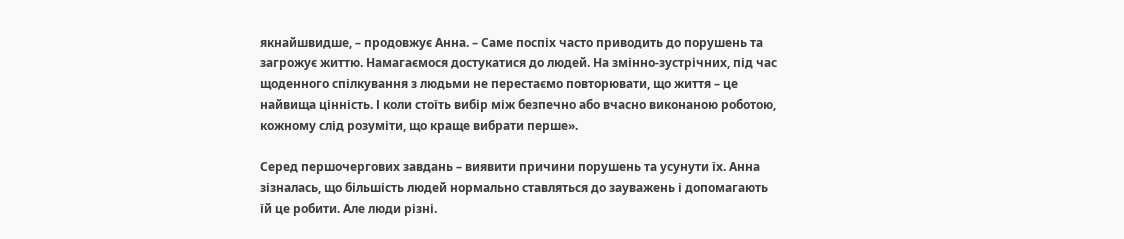якнайшвидше, – продовжує Анна. – Саме поспіх часто приводить до порушень та загрожує життю. Намагаємося достукатися до людей. На змінно-зустрічних, під час щоденного спілкування з людьми не перестаємо повторювати, що життя – це найвища цінність. І коли стоїть вибір між безпечно або вчасно виконаною роботою, кожному слід розуміти, що краще вибрати перше».

Серед першочергових завдань – виявити причини порушень та усунути їх. Анна зізналась, що більшість людей нормально ставляться до зауважень і допомагають їй це робити. Але люди різні.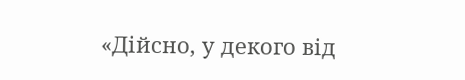«Дійсно, у декого від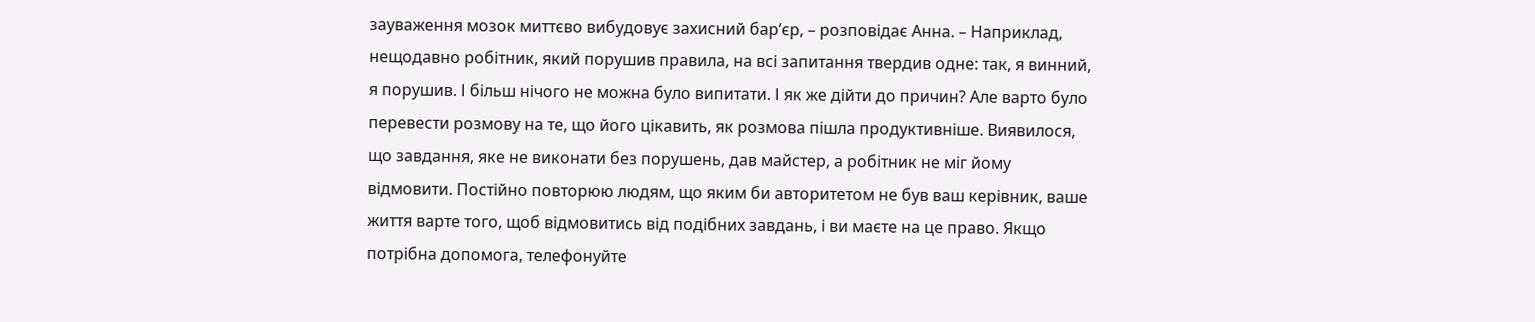зауваження мозок миттєво вибудовує захисний бар’єр, – розповідає Анна. – Наприклад, нещодавно робітник, який порушив правила, на всі запитання твердив одне: так, я винний, я порушив. І більш нічого не можна було випитати. І як же дійти до причин? Але варто було перевести розмову на те, що його цікавить, як розмова пішла продуктивніше. Виявилося, що завдання, яке не виконати без порушень, дав майстер, а робітник не міг йому відмовити. Постійно повторюю людям, що яким би авторитетом не був ваш керівник, ваше життя варте того, щоб відмовитись від подібних завдань, і ви маєте на це право. Якщо потрібна допомога, телефонуйте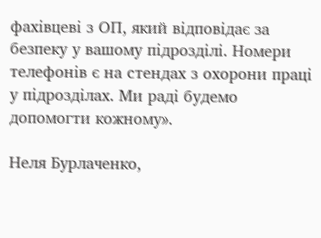фахівцеві з ОП, який відповідає за безпеку у вашому підрозділі. Номери телефонів є на стендах з охорони праці у підрозділах. Ми раді будемо допомогти кожному».

Неля Бурлаченко,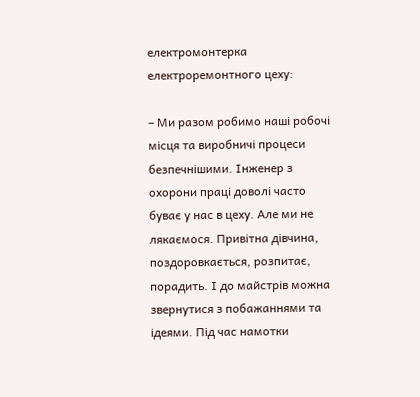електромонтерка електроремонтного цеху:

– Ми разом робимо наші робочі місця та виробничі процеси безпечнішими. Інженер з охорони праці доволі часто буває у нас в цеху. Але ми не лякаємося. Привітна дівчина, поздоровкається, розпитає, порадить. І до майстрів можна звернутися з побажаннями та ідеями. Під час намотки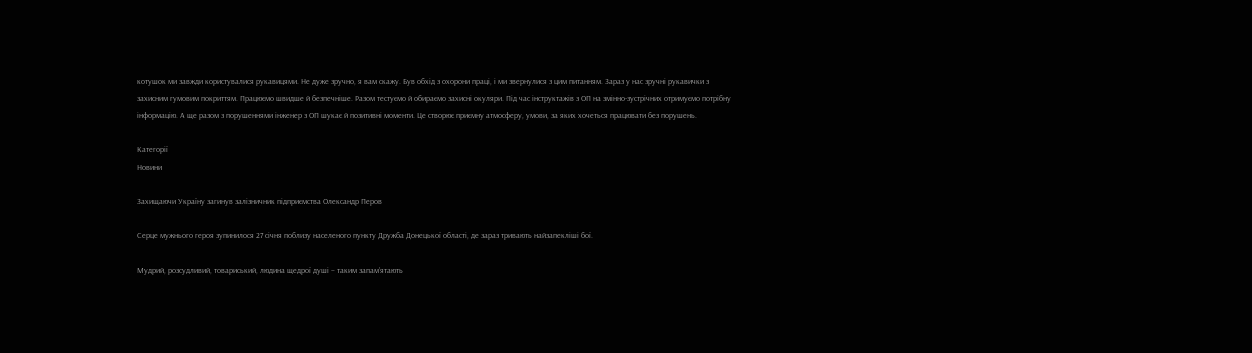котушок ми завжди користувалися рукавицями. Не дуже зручно, я вам скажу. Був обхід з охорони праці, і ми звернулися з цим питанням. Зараз у нас зручні рукавички з захисним гумовим покриттям. Працюємо швидше й безпечніше. Разом тестуємо й обираємо захисні окуляри. Під час інструктажів з ОП на змінно-зустрічних отримуємо потрібну інформацію. А ще разом з порушеннями інженер з ОП шукає й позитивні моменти. Це створює приємну атмосферу, умови, за яких хочеться працювати без порушень.

Категорії
Новини

Захищаючи Україну загинув залізничник підприємства Олександр Перов

Серце мужнього героя зупинилося 27 січня поблизу населеного пункту Дружба Донецької області, де зараз тривають найзапекліші бої.

Мудрий, розсудливий, товариський, людина щедрої душі – таким запам’ятають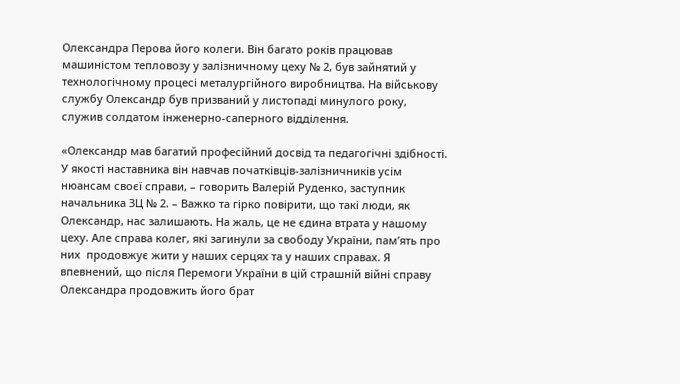Олександра Перова його колеги. Він багато років працював машиністом тепловозу у залізничному цеху № 2, був зайнятий у технологічному процесі металургійного виробництва. На військову службу Олександр був призваний у листопаді минулого року, служив солдатом інженерно-саперного відділення.

«Олександр мав багатий професійний досвід та педагогічні здібності. У якості наставника він навчав початківців-залізничників усім нюансам своєї справи, – говорить Валерій Руденко, заступник начальника ЗЦ № 2. – Важко та гірко повірити, що такі люди, як Олександр, нас залишають. На жаль, це не єдина втрата у нашому цеху. Але справа колег, які загинули за свободу України, пам’ять про них  продовжує жити у наших серцях та у наших справах. Я впевнений, що після Перемоги України в цій страшній війні справу Олександра продовжить його брат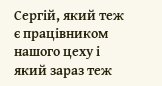Сергій, який теж є працівником нашого цеху і який зараз теж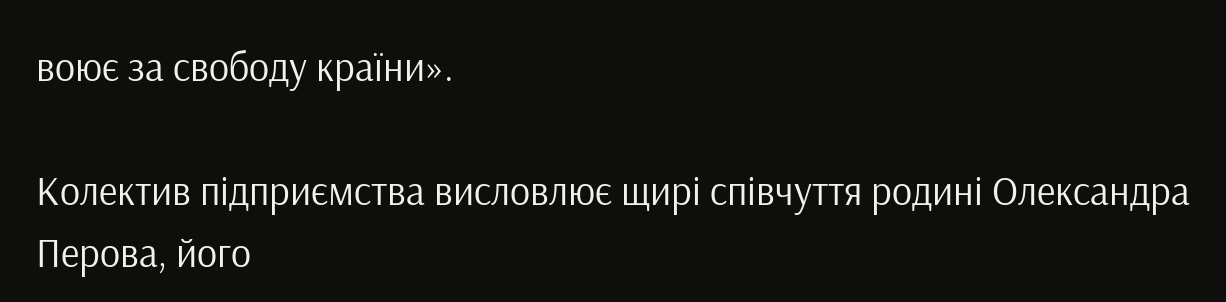воює за свободу країни».

Колектив підприємства висловлює щирі співчуття родині Олександра Перова, його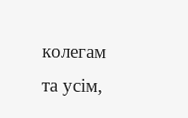колегам та усім,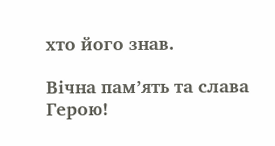хто його знав.

Вічна пам’ять та слава Герою!